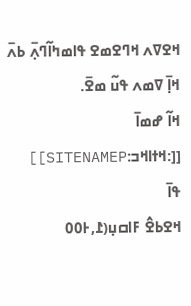ߞߐߜߍ ߞߣߐߘߐ ߟߊߘߤߊ߬ߣߍ߲߫ ߕߍ߫ ߞߊ߲߫ ߜߘߍ ߟߎ߬ ߘߐ߫.
ߞߊ߬ ߝߘߊ߫ [[:ߞߙߊߞߏ:SITENAMEP]] ߟߊ߫
ߞߐߕߐ߮ ߓߊߛߎ߲(߁,߅߀߀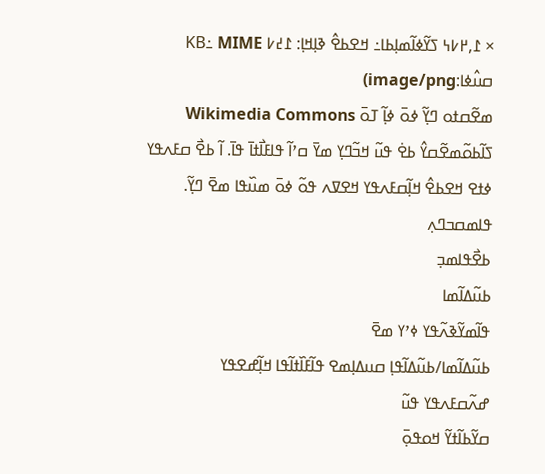× ߁,߂߇߆ ߖߌ߬ߦߊ߬ߘߊ߲ߕߊ߸ ߞߐߕߐ߮ ߢߊ߲ߞߊ߲: ߁߄߇ KB߸ MIME ߛߎ߮ߦߊ:image/png)
ߘߐ߬ߛߙߋ ߣߌ߲߬ ߦߋ߫ ߦߊ߲߬ ߠߋ߫ Wikimedia Commons ߖߊ߬ߕߋ߬ߘߐ߬ߛߌ߮ ߕߐ߭ ߟߎ߬ ߞߏ߬ߣߌ߲ ߘߌ߫ ߛߴߊ߬ ߟߊߓߊ߯ߙߊ߫ ߟߊ߫. ߊ߬ ߕߐ߯ ߛߓߍߟߌ ߦߙߐ ߞߐߕߐ߮ ߞߊ߲߬ߛߓߍߟߌ ߞߐߜߍ ߟߋ߬ ߦߋ߫ ߘߎ߰ߟߊ ߘߐ߫ ߣߌ߲߬.
ߟߊߘߛߏߣߍ߲
ߕߐ߯ߟߊߘߏ߲
ߕߎ߬ߡߊ߬ߘߊ
ߟߊ߬ߘߌ߬ߢߍ߬ߟߌ ߦߴߌ ߘߐ߫
ߕߎ߬ߡߊ߬ߘߊ/ߕߎ߬ߡߊ߬ߟߊ߲ ߛߎߡߊ߲ߘߐ ߟߊ߬ߓߊ߰ߙߊ߬ߟߊ ߞߊ߲߬ߝߐߟߌ
ߝߍ߬ߛߓߍߟߌ ߟߎ߬
ߛߌ߬ߕߊ߬ߙߌ߬ ߞߋߟߋ߲߫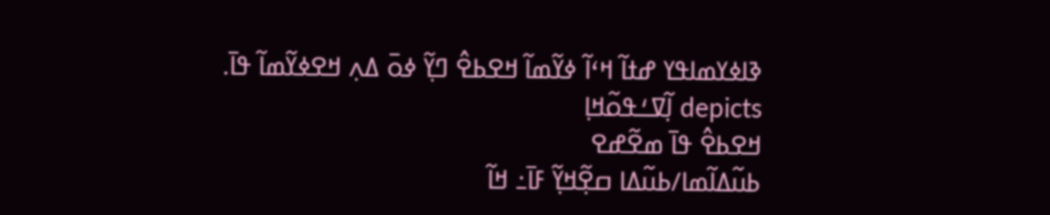ߢߊߦߌߘߊߟߌ ߝߙߊ߬ ߞߵߊ߬ ߦߌ߬ߘߊ߬ ߞߐߕߐ߮ ߣߌ߲߬ ߦߋ߫ ߡߍ߲ ߞߐߦߌ߬ߘߊ߬ ߟߊ߫.
depicts ߊ߲߬ߜߑߟߋ߬ߞߊ߲
ߞߐߕߐ߮ ߟߊ߫ ߘߐ߬ߝߐ
ߕߎ߬ߡߊ߬ߘߊ/ߕߎ߬ߡߊ ߛߐ߲߬ߞߌ߲߬ ߓߊ߫߸ ߞߊ߬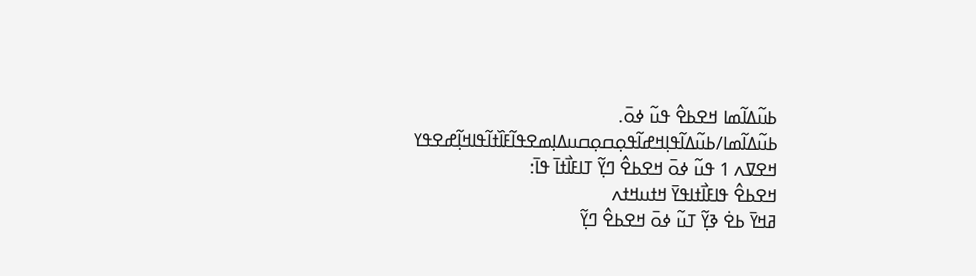ߕߎ߬ߡߊ߬ߘߊ ߞߐߕߐ߮ ߟߎ߬ ߦߋ߫.
ߕߎ߬ߡߊ߬ߘߊ/ߕߎ߬ߡߊ߬ߟߊ߲ߞߝߊ߬ߟߋ߲ߛߋ߲ߛߎߡߊ߲ߘߐߟߊ߬ߓߊ߰ߙߊ߬ߟߊߞߊ߲߬ߝߐߟߌ
ߞߐߜߍ 1 ߟߎ߬ ߦߋ߫ ߞߐߕߐ߮ ߣߌ߲߬ ߠߊߓߊ߯ߙߊ߫ ߟߊ߫:
ߞߐߕߐ߮ ߟߊߓߊ߯ߙߊߟߌ߫ ߞߙߎߞߙߍ
ߥߞߌ߫ ߕߐ߭ ߢߌ߲߬ ߠߎ߬ ߦߋ߫ ߞߐߕߐ߮ ߣߌ߲߬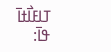ߠߊߓߊ߯ߙߊ߫ ߟߊ߫: